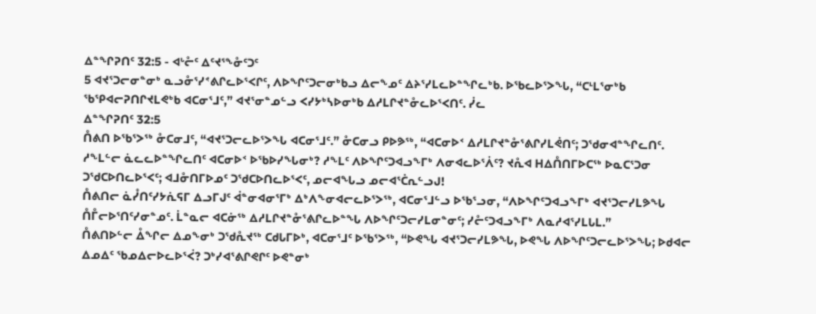ᐃᓐᖏᕈᑎᑦ 32:5 - ᐊᒡᓔᑦ ᐃᑦᔪᕐᖕᓁᑦᑐᑦ
5 ᐊᔪᕐᑐᓕᓂᓐᓂᒃ ᓇᓗᓁᕐᓯᕝᕕᒋᓚᐅᕐᐸᒋᑦ, ᐱᐅᖏᑦᑐᓕᓂᒃᑲᓗ ᐃᓕᖕᓄᑦ ᐃᔨᕐᓯᒪᓚᐅᓐᖏᓚᒃᑲ. ᐅᖃᓚᐅᕐᐳᖓ, “ᑕᒻᒪᕐᓂᒃᑲ ᖃᕿᐊᓕᕈᑎᒋᔪᒪᕙᒃᑲ ᐊᑕᓂᕐᒧᑦ,” ᐊᔪᕐᓂᓐᓄᓪᓗ ᐸᓯᔭᒃᓴᐅᓂᒃᑲ ᐃᓱᒪᒋᔪᓐᓁᓚᐅᕐᐸᑎᑦ. ᓰᓚ
ᐃᓐᖏᕈᑎᑦ 32:5
ᑍᕕᑎ ᐅᖃᕐᐳᖅ ᓁᑕᓂᒧᑦ, “ᐊᔪᕐᑐᓕᓚᐅᕐᐳᖓ ᐊᑕᓂᕐᒧᑦ.” ᓁᑕᓂᓗ ᑭᐅᕗᖅ, “ᐊᑕᓂᐅᑉ ᐃᓱᒪᒋᔪᓐᓁᕐᕕᒋᓯᒪᕚᑎᑦ; ᑐᖁᓂᐊᓐᖏᓚᑎᑦ.
ᓱᖕᒪᓪᓕ ᓈᓚᓚᐅᓐᖏᓚᑎᑦ ᐊᑕᓂᐅᑉ ᐅᖃᐅᓯᖓᓂᒃ? ᓱᖕᒪᑦ ᐱᐅᖏᑦᑐᐊᓗᖕᒥᒃ ᐱᓂᐊᓚᐅᕐᐲᑦ? ᔪᕅᐊ ᕼᐃᑍᑎᒥᐅᑕᖅ ᐅᓇᑕᕐᑐᓂ ᑐᖁᑕᐅᑎᓚᐅᕐᐸᑦ; ᐊᒧᓁᑎᒥᐅᓄᑦ ᑐᖁᑕᐅᑎᓚᐅᕐᐸᑦ, ᓄᓕᐊᖓᓗ ᓄᓕᐊᕐᑖᕆᓪᓗᒍ!
ᑍᕕᑎᓕ ᓈᓮᑎᑦᓯᔭᕇᕋᒥ ᐃᓗᒥᒍᑦ ᐋᓐᓂᐊᓂᕐᒥᒃ ᐃᒃᐱᖕᓂᐊᓕᓚᐅᕐᐳᖅ, ᐊᑕᓂᕐᒧᓪᓗ ᐅᖃᕐᓗᓂ, “ᐱᐅᖏᑦᑐᐊᓗᖕᒥᒃ ᐊᔪᕐᑐᓕᓯᒪᕗᖓ ᑍᒤᓕᐅᕐᑎᑦᓯᓂᓐᓄᑦ. ᒫᓐᓇᓕ ᐊᑕᓃᖅ ᐃᓱᒪᒋᔪᓐᓁᕐᕕᒋᓚᐅᓐᖓ ᐱᐅᖏᑦᑐᓕᓯᒪᓂᓐᓂᑦ; ᓯᓔᑦᑐᐊᓗᖕᒥᒃ ᐱᓇᓱᐊᕐᓯᒪᒐᒪ.”
ᑍᕕᑎᐅᓪᓕ ᐂᖏᓕ ᐃᓄᖕᓂᒃ ᑐᖁᕅᔪᖅ ᑕᑯᒐᒥᐅᒃ, ᐊᑕᓂᕐᒧᑦ ᐅᖃᕐᐳᖅ, “ᐅᕙᖓ ᐊᔪᕐᑐᓕᓯᒪᕗᖓ, ᐅᕙᖓ ᐱᐅᖏᑦᑐᓕᓚᐅᕐᐳᖓ; ᐅᑯᐊᓕ ᐃᓄᐃᑦ ᖃᓄᐃᓕᐅᓚᐅᕐᐹ? ᑐᒃᓯᐊᕐᕕᒋᕙᒋᑦ ᐅᕙᓐᓂᒃ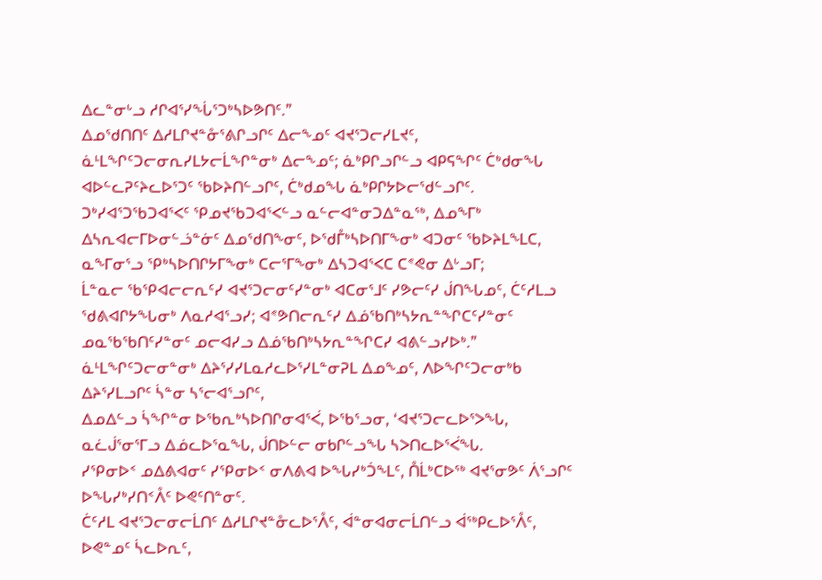ᐃᓚᓐᓂᒡᓗ ᓱᒋᐊᕐᓯᖔᕐᑐᒃᓴᐅᕗᑎᑦ.”
ᐃᓄᖁᑎᑎᑦ ᐃᓱᒪᒋᔪᓐᓁᕐᕕᒋᓗᒋᑦ ᐃᓕᖕᓄᑦ ᐊᔪᕐᑐᓕᓯᒪᔪᑦ, ᓈᒻᒪᖏᑦᑐᓕᓂᕆᓯᒪᔭᓕᒫᖏᓐᓂᒃ ᐃᓕᖕᓄᑦ; ᓈᒃᑭᒋᓗᒋᓪᓗ ᐊᑭᕋᖏᑦ ᑖᒃᑯᓂᖓ ᐊᐅᓪᓚᕈᑦᔨᓚᐅᕐᑐᑦ ᖃᐅᔨᑎᓪᓗᒋᑦ, ᑖᒃᑯᓄᖓ ᓈᒃᑭᒋᔭᐅᓕᖁᓪᓗᒋᑦ.
ᑐᒃᓯᐊᕐᑐᖃᑐᐊᕐᐸᑦ ᕿᓄᔪᖃᑐᐊᕐᐸᓪᓗ ᓇᓪᓕᐊᓐᓂᑐᐃᓐᓇᖅ, ᐃᓄᖕᒥᒃ ᐃᓴᕆᐊᓕᒥᐅᓂᓪᓘᓐᓃᑦ ᐃᓄᖁᑎᖕᓂᑦ, ᐅᖁᒤᒃᓴᐅᑎᒥᖕᓂᒃ ᐊᑐᓂᑦ ᖃᐅᔨᒪᖕᒪᑕ, ᓇᖕᒥᓂᕐᓗ ᕿᒃᓴᐅᑎᒋᔭᒥᖕᓂᒃ ᑕᓕᕐᒥᖕᓂᒃ ᐃᓴᑐᐊᕐᐸᑕ ᑕᕝᕙᓂ ᐃᒡᓗᒥ;
ᒫᓐᓇᓕ ᖃᕿᐊᓕᓕᕆᑦᓯ ᐊᔪᕐᑐᓕᓂᑦᓯᓐᓂᒃ ᐊᑕᓂᕐᒧᑦ ᓯᕗᓕᑦᓯ ᒎᑎᖓᓄᑦ, ᑖᑦᓱᒪᓗ ᖁᕕᐊᒋᔭᖓᓂᒃ ᐱᓇᓱᐊᕐᓗᓯ; ᐊᕝᕗᑎᓕᕆᑦᓯ ᐃᓅᖃᑎᒃᓴᔭᕆᓐᖏᑕᑦᓯᓐᓂᑦ ᓄᓇᖃᖃᑎᑦᓯᓐᓂᑦ ᓄᓕᐊᓯᓗ ᐃᓅᖃᑎᒃᓴᔭᕆᓐᖏᑕᓯ ᐊᕕᓪᓗᓯᐅᒃ.”
ᓈᒻᒪᖏᑦᑐᓕᓂᓐᓂᒃ ᐃᔨᕐᓯᓯᒪᓇᓱᓚᐅᕐᓯᒪᓐᓂᕈᒪ ᐃᓄᖕᓄᑦ, ᐱᐅᖏᑦᑐᓕᓂᒃᑲ ᐃᔨᕐᓯᒪᓗᒋᑦ ᓵᓐᓂ ᓴᕐᓕᐊᕐᓗᒋᑦ,
ᐃᓄᐃᓪᓗ ᓵᖏᓐᓂ ᐅᖃᕆᒃᓴᐅᑎᒋᓂᐊᕐᐹ, ᐅᖃᕐᓗᓂ, ‘ᐊᔪᕐᑐᓕᓚᐅᕐᐳᖓ, ᓇᓛᒎᕐᓂᕐᒥᓗ ᐃᓅᓚᐅᕐᓇᖓ, ᒎᑎᐅᓪᓕ ᓂᑲᒋᓪᓗᖓ ᓴᐳᑎᓚᐅᕐᐹᖓ.
ᓯᕿᓂᐅᑉ ᓄᐃᕕᐊᓂᑦ ᓯᕿᓂᐅᑉ ᓂᐱᕕᐊ ᐅᖓᓯᒃᑑᖕᒪᑦ, ᑍᒫᒃᑕᐅᖅ ᐊᔪᕐᓂᕗᑦ ᐲᕐᓗᒋᑦ ᐅᖓᓯᒃᓯᑎᑉᐰᑦ ᐅᕙᑦᑎᓐᓂᑦ.
ᑖᑦᓱᒪ ᐊᔪᕐᑐᓕᓂᓕᒫᑎᑦ ᐃᓱᒪᒋᔪᓐᓁᓚᐅᕐᐰᑦ, ᐋᓐᓂᐊᓂᓕᒫᑎᓪᓗ ᐋᖅᑭᓚᐅᕐᐰᑦ,
ᐅᕙᓐᓄᑦ ᓵᓚᐅᕆᑦ,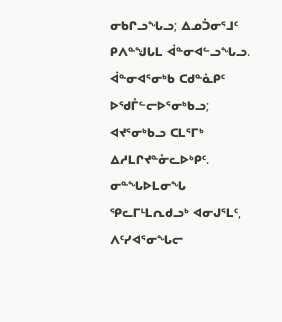ᓂᑲᒋᓗᖓᓗ; ᐃᓄᑑᓂᕐᒧᑦ ᑭᐱᓐᖑᒐᒪ ᐋᓐᓂᐊᓪᓗᖓᓗ.
ᐋᓐᓂᐊᕐᓂᒃᑲ ᑕᑯᓐᓈᑭᑦ ᐅᖁᒤᓪᓕᐅᕐᓂᒃᑲᓗ; ᐊᔪᕐᓂᒃᑲᓗ ᑕᒪᕐᒥᒃ ᐃᓱᒪᒋᔪᓐᓁᓚᐅᒃᑭᑦ.
ᓂᓐᖓᐅᒪᓂᖓ ᕿᓚᒥᒻᒪᕆᑯᓗᒃ ᐊᓂᒍᕐᒪᑦ, ᐱᑦᓯᐊᕐᓂᖓᓕ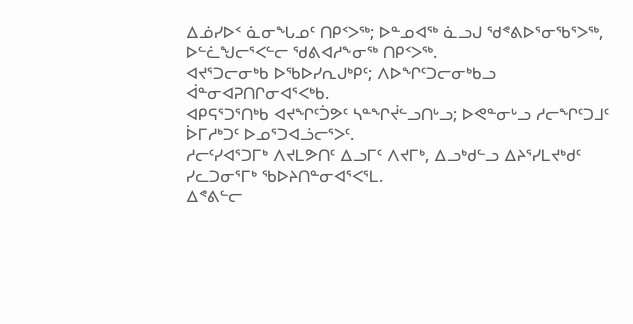ᐃᓅᓯᐅᑉ ᓈᓂᖓᓄᑦ ᑎᑭᑉᐳᖅ; ᐅᓐᓄᐊᖅ ᓈᓗᒍ ᖁᕝᕕᐅᕐᓂᖃᕐᐳᖅ, ᐅᓪᓛᖑᓕᕐᐸᓪᓕ ᖁᕕᐊᓱᖕᓂᖅ ᑎᑭᑉᐳᖅ.
ᐊᔪᕐᑐᓕᓂᒃᑲ ᐅᖃᐅᓯᕆᒍᒃᑭᑦ; ᐱᐅᖏᑦᑐᓕᓂᒃᑲᓗ ᐋᓐᓂᐊᕈᑎᒋᓂᐊᕐᐸᒃᑲ.
ᐊᑭᕋᕐᑐᕐᑎᒃᑲ ᐊᔪᖏᑦᑑᕗᑦ ᓴᓐᖏᔫᓪᓗᑎᒡᓗ; ᐅᕙᓐᓂᒡᓗ ᓱᓕᖏᑦᑐᒧᑦ ᐆᒥᓱᒃᑐᑦ ᐅᓄᕐᑐᐊᓘᓕᕐᐳᑦ.
ᓱᓕᑦᓯᐊᕐᑐᒥᒃ ᐱᔪᒪᕗᑎᑦ ᐃᓗᒥᑦ ᐱᔪᒥᒃ, ᐃᓗᒃᑯᓪᓗ ᐃᔨᕐᓯᒪᔪᒃᑯᑦ ᓯᓚᑐᓂᕐᒥᒃ ᖃᐅᔨᑎᓐᓂᐊᕐᐸᕐᒪ.
ᐃᕝᕕᓪᓕ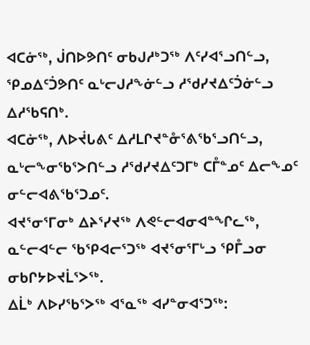ᐊᑕᓃᖅ, ᒎᑎᐅᕗᑎᑦ ᓂᑲᒍᓱᒃᑐᖅ ᐱᑦᓯᐊᕐᓗᑎᓪᓗ, ᕿᓄᐃᑦᑑᕗᑎᑦ ᓇᒡᓕᒍᓱᖕᓃᓪᓗ ᓱᖁᓯᔪᐃᑦᑑᓃᓪᓗ ᐃᓱᖃᕋᑎᒃ.
ᐊᑕᓃᖅ, ᐱᐅᔫᒐᕕᑦ ᐃᓱᒪᒋᔪᓐᓁᕐᕕᖃᕐᓗᑎᓪᓗ, ᓇᒡᓕᖕᓂᖃᕐᐳᑎᓪᓗ ᓱᖁᓯᔪᐃᑦᑐᒥᒃ ᑕᒤᓐᓄᑦ ᐃᓕᖕᓄᑦ ᓂᓪᓕᐊᕕᖃᕐᑐᓄᑦ.
ᐊᔪᕐᓂᕐᒥᓂᒃ ᐃᔨᕐᓯᔪᖅ ᐱᕙᓪᓕᐊᓂᐊᓐᖏᓚᖅ, ᓇᓪᓕᐊᓪᓕ ᖃᕿᐊᓕᕐᑐᖅ ᐊᔪᕐᓂᕐᒥᒡᓗ ᕿᒤᓗᓂ ᓂᑲᒋᔭᐅᔪᒫᕐᐳᖅ.
ᐃᒫᒃ ᐱᐅᓯᖃᕐᐳᖅ ᐊᕐᓇᖅ ᐊᓯᓐᓂᐊᕐᑐᖅ: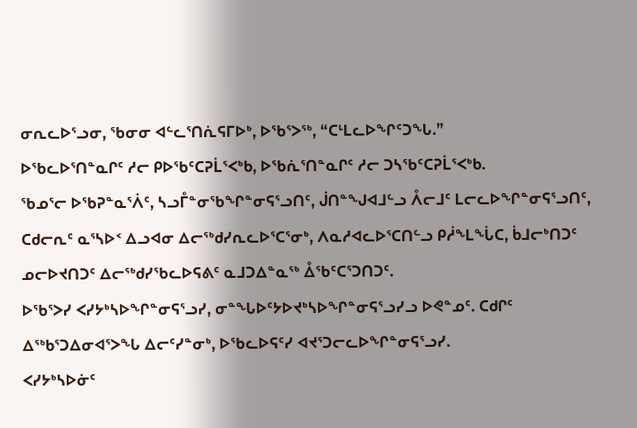ᓂᕆᓚᐅᕐᓗᓂ, ᖃᓂᓂ ᐊᓪᓚᕐᑎᕇᕋᒥᐅᒃ, ᐅᖃᕐᐳᖅ, “ᑕᒻᒪᓚᐅᖏᑦᑐᖓ.”
ᐅᖃᓚᐅᕐᑎᓐᓇᒋᑦ ᓱᓕ ᑭᐅᖃᑦᑕᕈᒫᕐᐸᒃᑲ, ᐅᖃᕇᕐᑎᓐᓇᒋᑦ ᓱᓕ ᑐᓴᖃᑦᑕᕈᒫᕐᐸᒃᑲ.
ᖃᓄᕐᓕ ᐅᖃᕈᓐᓇᕐᐲᑦ, ᓴᓗᒤᓐᓂᖃᖏᓐᓂᕋᕐᓗᑎᑦ, ᒎᑎᓐᖑᐊᒧᓪᓗ ᐰᓕᒧᑦ ᒪᓕᓚᐅᖏᓐᓂᕋᕐᓗᑎᑦ, ᑕᑯᓕᕆᑦ ᓇᕐᓴᐅᑉ ᐃᓗᐊᓂ ᐃᓕᖅᑯᓯᕆᓚᐅᕐᑕᕐᓂᒃ, ᐱᓇᓱᐊᓚᐅᕐᑕᑎᓪᓗ ᑭᓲᖕᒪᖔᑕ, ᑳᒧᓕᒃᑎᑐᑦ ᓄᓕᐅᔪᑎᑐᑦ ᐃᓕᖅᑯᓯᖃᓚᐅᕋᕕᑦ ᓇᒧᑐᐃᓐᓇᖅ ᐂᖃᑦᑕᕐᑐᑎᑐᑦ.
ᐅᖃᕐᐳᓯ ᐸᓯᔭᒃᓴᐅᖏᓐᓂᕋᕐᓗᓯ, ᓂᓐᖓᐅᑦᔭᐅᔪᒃᓴᐅᖏᓐᓂᕋᕐᓗᓯᓗ ᐅᕙᓐᓄᑦ. ᑕᑯᒋᑦ ᐃᖅᑲᕐᑐᐃᓂᐊᕐᐳᖓ ᐃᓕᑦᓯᓐᓂᒃ, ᐅᖃᓚᐅᕋᑦᓯ ᐊᔪᕐᑐᓕᓚᐅᖏᓐᓂᕋᕐᓗᓯ.
ᐸᓯᔭᒃᓴᐅᓃᑦ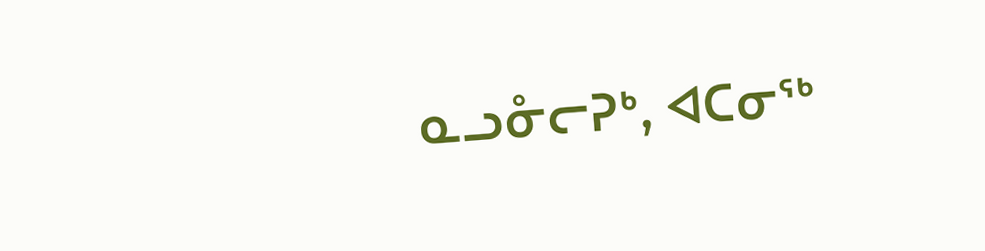ᓇᓗᓁᓕᕈᒃ, ᐊᑕᓂᖅ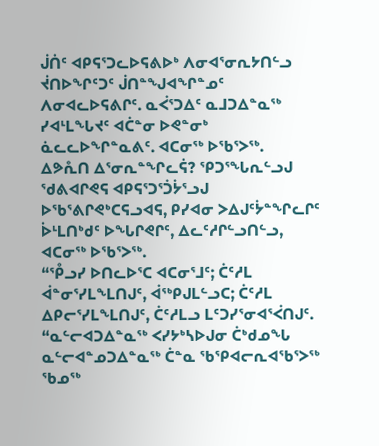ᒎᑏᑦ ᐊᑭᕋᕐᑐᓚᐅᕋᕕᐅᒃ ᐱᓂᐊᕐᓂᕆᔭᑎᓪᓗ ᔫᑎᐅᖏᑦᑐᑦ ᒎᑎᓐᖑᐊᖏᓐᓄᑦ ᐱᓂᐊᓚᐅᕋᕕᒋᑦ. ᓇᐹᕐᑐᐃᑦ ᓇᒧᑐᐃᓐᓇᖅ ᓯᐊᒻᒪᖓᔪᑦ ᐊᑖᓐᓂ ᐅᕙᓐᓂᒃ ᓈᓚᓚᐅᖏᓐᓇᕕᑦ. ᐊᑕᓂᖅ ᐅᖃᕐᐳᖅ.
ᐃᕗᕅᑎ ᐃᕐᓂᕆᓐᖏᓚᕌ? ᕿᑐᕐᖓᕆᓪᓗᒍ ᖁᕕᐊᒋᕙᕋ ᐊᑭᕋᕐᑐᕐᑑᔮᕐᓗᒍ ᐅᖃᕐᕕᒋᕙᒃᑕᕋᓗᐊᕋ, ᑭᓯᐊᓂ ᐳᐃᒍᑦᔮᓐᖏᓚᒋᑦ ᐆᒻᒪᑎᒃᑯᑦ ᐅᖓᒋᕙᒋᑦ, ᐃᓚᑦᓱᒋᓪᓗᑎᓪᓗ, ᐊᑕᓂᖅ ᐅᖃᕐᐳᖅ.
“ᕾᓗᓯ ᐅᑎᓚᐅᕐᑕ ᐊᑕᓂᕐᒧᑦ; ᑖᑦᓱᒪ ᐋᓐᓂᕐᓯᒪᖕᒪᑎᒍᑦ, ᐋᖅᑭᒍᒪᓪᓗᑕ; ᑖᑦᓱᒪ ᐃᑭᓕᕐᓯᒪᖕᒪᑎᒍᑦ, ᑖᑦᓱᒪᓗ ᒪᑦᑐᓯᕐᓂᐊᕐᐹᑎᒍᑦ.
“ᓇᓪᓕᐊᑐᐃᓐᓇᖅ ᐸᓯᔭᒃᓴᐅᒍᓂ ᑖᒃᑯᓄᖓ ᓇᓪᓕᐊᓐᓄᑐᐃᓐᓇᖅ ᑖᓐᓇ ᖃᕿᐊᓕᕆᐊᖃᕐᐳᖅ ᖃᓄᖅ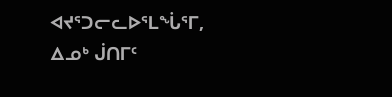ᐊᔪᕐᑐᓕᓚᐅᕐᒪᖔᕐᒥ,
ᐃᓄᒃ ᒎᑎᒥᑦ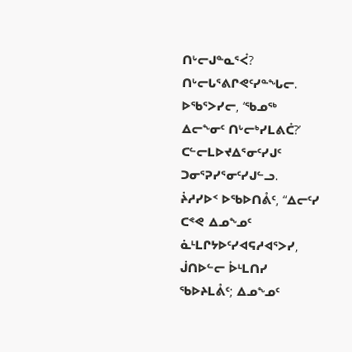ᑎᒡᓕᒍᓐᓇᕐᐹ? ᑎᒡᓕᒐᕐᕕᒋᕙᑦᓯᓐᖓᓕ. ᐅᖃᕐᐳᓯᓕ, ‘ᖃᓄᖅ ᐃᓕᖕᓂᑦ ᑎᒡᓕᒃᓯᒪᕕᑖ?’ ᑕᓪᓕᒪᐅᔪᐃᕐᓂᑦᓯᒍᑦ ᑐᓂᕐᕈᓯᕐᓂᑦᓯᒍᓪᓗ.
ᔩᓱᓯᐅᑉ ᐅᖃᐅᑎᕔᑦ, “ᐃᓕᑦᓯ ᑕᕝᕙ ᐃᓄᖕᓄᑦ ᓈᒻᒪᒋᔭᐅᑦᓯᐊᕋᓱᐊᕐᐳᓯ, ᒎᑎᐅᓪᓕ ᐆᒻᒪᑎᓯ ᖃᐅᔨᒪᕔᑦ; ᐃᓄᖕᓄᑦ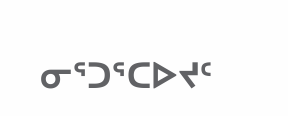ᓂᕐᑐᕐᑕᐅᔪᑦ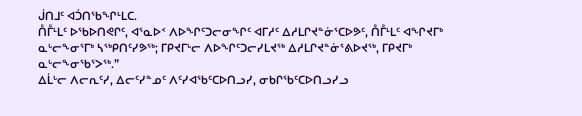ᒎᑎᒧᑦ ᐊᑑᑎᖃᖏᒻᒪᑕ.
ᑍᒤᒻᒪᑦ ᐅᖃᐅᑎᕙᒋᑦ, ᐊᕐᓇᐅᑉ ᐱᐅᖏᑦᑐᓕᓂᖏᑦ ᐊᒥᓱᑦ ᐃᓱᒪᒋᔪᓐᓃᕐᑕᐅᕗᑦ, ᑍᒤᒻᒪᑦ ᐊᖏᔪᒥᒃ ᓇᒡᓕᖕᓂᕐᒥᒃ ᓴᖅᑭᑎᑦᓯᕗᖅ; ᒥᑭᔪᒥᒡᓕ ᐱᐅᖏᑦᑐᓕᓯᒪᔪᖅ ᐃᓱᒪᒋᔪᓐᓃᕐᕕᐅᔪᖅ, ᒥᑭᔪᒥᒃ ᓇᒡᓕᖕᓂᖃᕐᐳᖅ.”
ᐃᒫᒡᓕ ᐱᓕᕆᑦᓯ, ᐃᓕᑦᓯᓐᓄᑦ ᐱᑦᓯᐊᖃᑦᑕᐅᑎᓗᓯ, ᓂᑲᒋᖃᑦᑕᐅᑎᓗᓯᓗ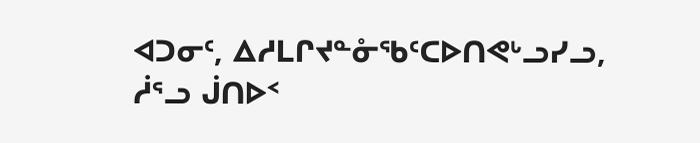ᐊᑐᓂᑦ, ᐃᓱᒪᒋᔪᓐᓁᖃᑦᑕᐅᑎᕙᒡᓗᓯᓗ, ᓲᕐᓗ ᒎᑎᐅᑉ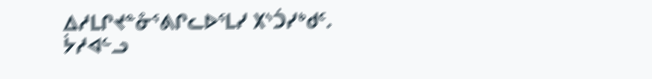ᐃᓱᒪᒋᔪᓐᓁᕐᕕᒋᓚᐅᕐᒪᓯ ᙭ᔅᑑᓯᒃᑯᑦ.
ᔮᓱᐊᓪᓗ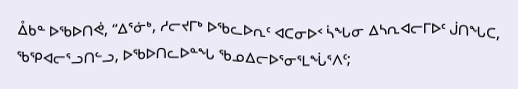ᐂᑲᓐ ᐅᖃᐅᑎᕚ, “ᐃᕐᓃᒃ, ᓱᓕᔪᒥᒃ ᐅᖃᓚᐅᕆᑦ ᐊᑕᓂᐅᑉ ᓵᖓᓂ ᐃᓴᕆᐊᓕᒥᐅᑦ ᒎᑎᖓᑕ, ᖃᕿᐊᓕᕐᓗᑎᓪᓗ, ᐅᖃᐅᑎᓚᐅᓐᖓ ᖃᓄᐃᓕᐅᕐᓂᕐᒪᖔᕐᐱᑦ;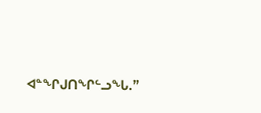ᐊᓐᖏᒍᑎᖏᓪᓗᖓ.”